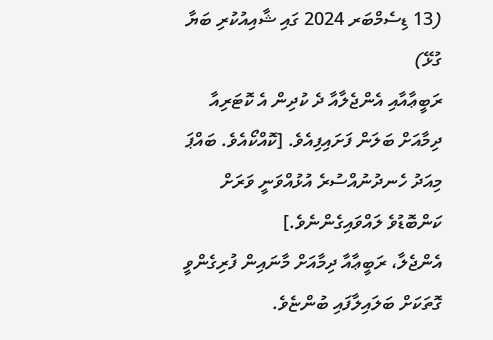(13 ޑިސެމްބަރ 2024 ގައި ޝާއިއުކުރި ބަޔާ ގުޅޭ)
ރަބީޢާއާއި އެންޖެލާއާ ދެ ކުދިން އެ ކޮޓަރިއާ ދިމާއަށް ބަލަން ފަށައިފިއެވެ. [ކޮއްކޯއެވެ. ބައްޕަ މިއަދު ހެނދުނުއްސުރެ އުޅުއްވަނީ ވަރަށް ކަންބޮޑުވެ ލައްވައިގެންނެވެ.]
އެންޖެލާ، ރަބީޢާއާ ދިމާއަށް މާނައިން ފުރިގެންވީ ގޮތަކަށް ބަލައިލާފައި ބުންޏެވެ.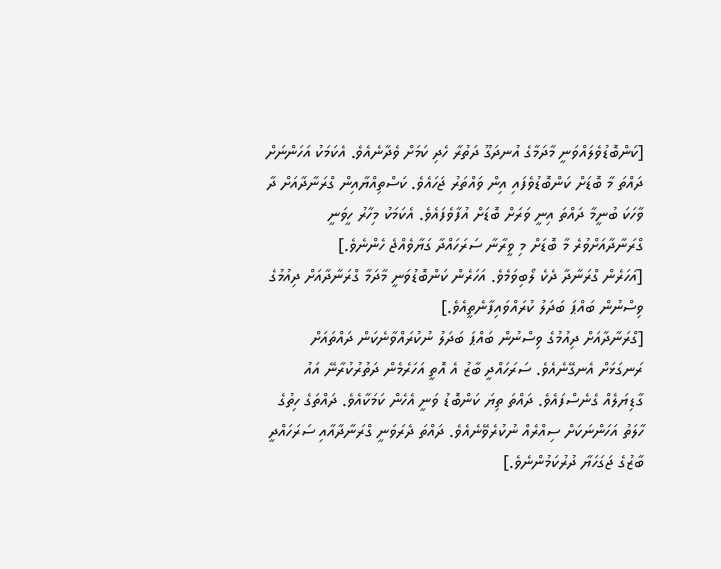[ކަންބޮޑުވެލައްވަނީ މާދަމާގެ އުނދަގޫ ދަތުރާ ހެދި ކަމަށް ވެދާނެއެވެ. އެކަމަކު އަހަންނަށް ދައްތަ މާ ބޮޑަށް ކަންބޮޑުވެފައި އިން ވައްތަރު ޖަހައެވެ. ކަސްތިއްޔާއިން ގްރަނާދާއަށް ދާ ވާހަކަ ބުނީމާ ދައްތަ އިނީ ވަރަށް ބޮޑަށް އުފާވެފައެވެ. އެކަމަކު މިހާރު ހީވަނީ ގްރަނާދާއަށްވުރެ މާ ބޮޑަށް މި ވީރާނާ ސަރަހައްދާ ގަޔާވެއްޖެ ހެންނެވެ.]
[އަހަރެން ގްރަނާދާ ދެކެ ލޯބިވަމެވެ. އަހަރެން ކަންބޮޑުވަނީ މާދަމާ ގްރަނާދާއަށް ދިއުމުގެ ވިސްނުން ބައްޕަ ބަދަލު ކުރައްވައިފާނެތީއެވެ.]
[ގްރަނާދާއަށް ދިއުމުގެ ވިސްނުން ބައްޕަ ބަދަލު ނުކުރައްވާނެކަން ދައްތައަށް ރަނގަޅަށް އެނގޭނެއެވެ. ސަރަހައްދީ ބާޒު އެ އޮތީ އަހަރެމެން ދަތުރުކުރާނޭ އައު ގާޑިޔަލެއް ގެނެސްފައެވެ. ދައްތަ ތިޔަ ކަންބޮޑު ވަނީ އެހެން ކަމަކާއެވެ. ދައްތަގެ ހިތުގެ ހާލަތު އަހަންނަކަށް ސިއްރެއް ނުކުރެވޭނެއެވެ. ދައްތަ ދެރަވަނީ ގްރަނާދާއާއި ސަރަހައްދީ ބާޒުގެ ޖަގަހަޔާ ދުރުކަމުންނެވެ.]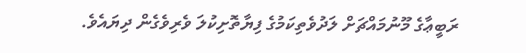ރަބީޢާގެ މޫނުމައްޗަށް ލަދުވެތިކަމުގެ ފިޔާތޮށިކުލަ ވެރިވެގެން ދިޔައެވެ.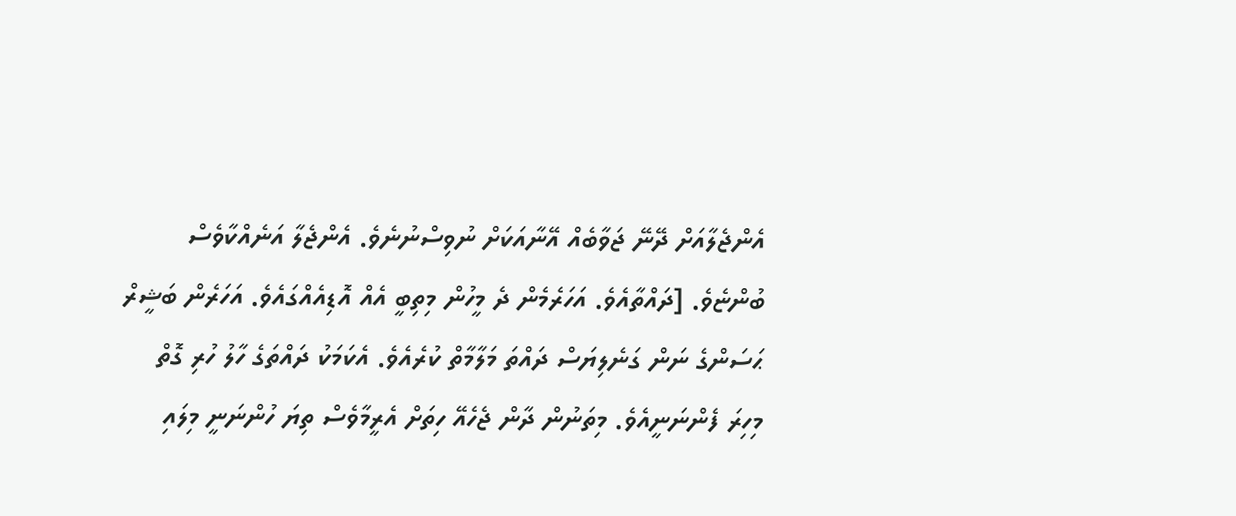އެންޖެލާއަށް ދޭނޭ ޖަވާބެއް އޭނާއަކަށް ނުވިސްނުނެވެ. އެންޖެލާ އަނެއްކާވެސް ބުންޏެވެ. [ދައްތާއެވެ. އަހަރެމެން ދެ މީހުން މިތިބީ އެއް އޮޑިއެއްގައެވެ. އަހަރެން ބަޝީރް ޙަސަންގެ ނަން ގަނެލިޔަސް ދައްތަ މަލާމާތް ކުރެއެވެ. އެކަމަކު ދައްތަގެ ހާލު ހުރި ގޮތް މިހިރަ ފެންނަނީއެވެ. މިތަނުން ދާން ޖެހެއޭ ހިތަށް އެރީމާވެސް ތިޔަ ހުންނަނީ މިލައި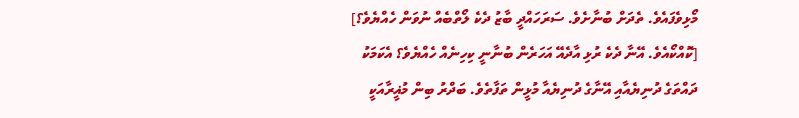މޯޅިވެފައެވެ. ތެދަށް ބުނާށެވެ. ސަރަހައްދީ ބާޒު ދެކެ ލޯތްބެއް ނުވަން ހެއްޔެވެ؟]
[ކޮއްކޯއެވެ. އޭނާ ދެކެ ރުޅި އާދެއޭ އަހަރެން ބުނާނީ ކިހިނެއް ހެއްޔެވެ؟ އެކަމަކު ދައްތަގެ ދުނިޔެއާއި އޭނާގެ ދުނިޔެއާ މުޅީން ތަފާތެވެ. ބަދްރު ބިން މުޣީރާއަކީ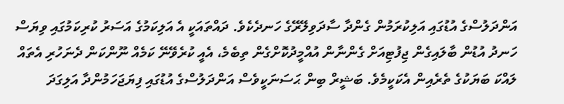އަންދަލުސްގެ އުޑުގައި އަލިކުރަމުން ގެންދާ ސާދަވިލޭރޭގެ ހަނދެކެވެ. ދައްތައަކީ އެ އަލިކަމުގެ އަސަރު ކުރިކަމުގައި ވިޔަސް ހަނދު އުޑުން ބާލައިގެން ޖިފުޓިއަށް ގެންނާން އުއްމީދުކޮށްގެން ތިބެމެ، އެއީ ކުރެވޭނޭ ކަމެއް ނޫންކަން ދެނަހުރި އެތައް ލައްކަ ބަޔަކުގެ ތެރެއިން އެކަކީމެވެ. ބަޝީރް ބިން ޙަސަނަކީވެސް އަންދަލުސްގެ އުޑުގައި ފިޔަޖަހަމުންދާ އަލިގަދަ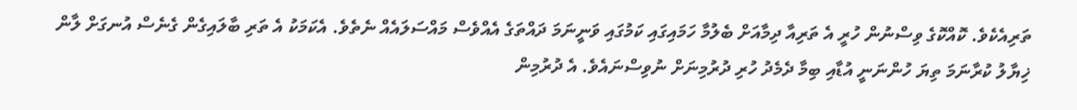ތަރިއެކެވެ. ކޮއްކޮގެ ވިސްނުން ހުރީ އެ ތަރިއާ ދިމާއަށް ބެލުމާ ހަމައިގައި ކަމުގައި ވަނީނަމަ ދައްތަގެ އެއްވެސް މައްސަލައެއް ނެތެވެ. އެކަމަކު އެ ތަރި ބާލައިގެން ގެނެސް އުނގަށް ލާން ޚިޔާލު ކުރާނަމަ ތިޔަ ހުންނަނީ އުޑާއި ބިމާ ދެމެދު ހުރި ދުރުމިނަށް ނުވިސްނައެވެ. އެ ދުރުމިން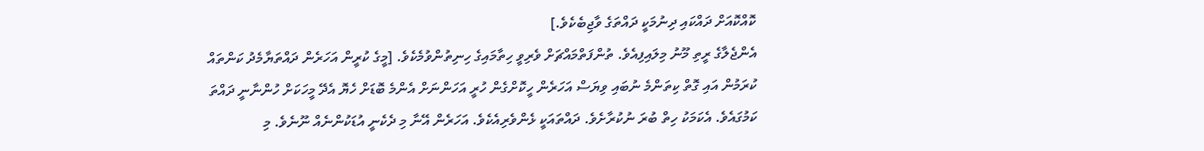ކޮއްކޮއަށް ދައްކައި ދިނުމަކީ ދައްތަގެ ވާޖިބެކެވެ.]
އެންޖެލާގެ ރީތި މޫނު މިލައިފިއެވެ. ތުންފަތްމައްޗަށް ވެރިވީ ހިތާމައިގެ ހިނިތުންވުމެކެވެ. [މީގެ ކުރީން އަހަރެން ދައްތަޔާމެދު ކަންތައް ކުރަމުން އައި ގޮތް ކިތަންމެ ނުބައި ވިޔަސް އަހަރެން ހީކޮށްގެން ހުރީ އަހަންނަށް އެންމެ ބޮޑަށް ހެޔޮ އެދޭ މީހަކަށް ހުންނާނީ ދައްތަ ކަމުގައެވެ. އެކަމަކު ހިތް ބުރަ ނުކުރާށެވެ. ދައްތައަކީ ޅެންވެރިއެކެވެ. އަހަރެން އޭނާ މި ދެކެނީ އުޑަކުންނެއް ނޫނެވެ. މި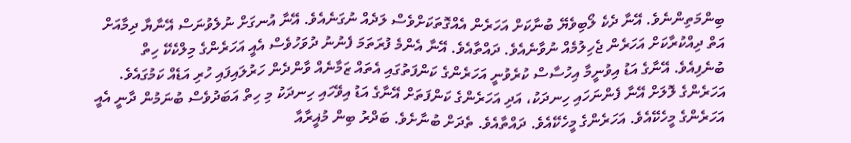ބިންމަތިންނެވެ. އޭނާ ދެކެ ލޯބިވެޔޭ ބުނާކަށް އަހަރެން އެއްގޮތަކަށްވެސް ލަދެއް ނުގަނެއެވެ. އޭނާ އުނގަށް ނުލެވުނަސް އޭނާޔާ ދިމާއަށް އަތް ދިއްކުރާކަށް އަހަރެން ޖެހިލުމެއް ނުވާނެއެވެ. ދައްތާއެވެ. އޭނާ އެންމެ ފުރަތަމަ ފެނުނު ދުވަހުވެސް އެއީ އަހަރެންގެ މިލްކެކޭ ހިތް ބުނެފިއެވެ. އޭނާގެ އަޑު އިވުނީމާ އިހުސާސް ކުރެވުނީ އަހަރެންގެ ކަންފަތުގައި އެތައް ޒަމާނެއް ވާންދެން ހަރުލައިފައި ހުރި އަޑެއް ކަމުގައެވެ. އަހަރެންގެ ލޮލަށް އޭނާ ފެންނަހައި ހިނދަކު، އަދި އަހަރެންގެ ކަންފަތަށް އޭނާގެ އަޑު އިވޭހައި ހިނދަކު މި ހިތް އަބަދުވެސް ބުނަމުން ދާނީ އެއީ އަހަރެންގެ މީހެކޭއެވެ. އަހަރެންގެ މީހެކޭއެވެ. ދައްތާއެވެ. ތެދަށް ބުނާށެވެ. ބަދްރު ބިން މުޣީރާއާ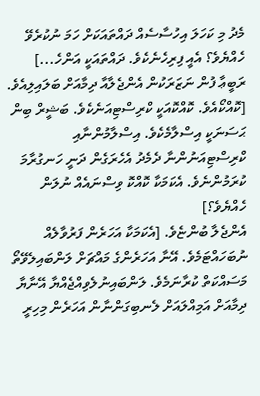މެދު މި ކަހަލަ އިހުސާސެއް ދައްތައަކަށް ހަމަ ނުކުރެވޭ ހެއްޔެވެ؟ އެއީ ފިރިހެނެކެވެ. ދައްތައަކީ އަންހެ...]
ރަބީޢާ ފުން ނަޒަރަކުން އެންޖެލާއާ ދިމާއަށް ބަލައިލިއެވެ. [ކޮއްކޯއެވެ. ކޮއްކޮއަކީ ކްރިސްޓިއަނެކެވެ. ބަޝީރް ބިން ޙަސަނަކީ އިސްލާމެކެވެ. އިސްލާމުންނާއި ކްރިސްޓިއަނުންނާ ދެމެދު އެހެރަގެން ދަނީ ހަނގުރާމަ ކުރަމުންނެވެ. އެކަމަކާ ކޮއްކޮ ވިސްނައެއް ނުލަން ހެއްޔެވެ؟]
އެންޖެލާ ބުންޏެވެ. [އެކަމަކާ އަހަރެން ފަރުވާލެއް ނުބަހައްޓަމެވެ. އޭނާ އަހަރެންގެ މައްޗަށް ލަންބައިލެވޭތޯ މަސައްކަތް ކުރާނަމެވެ. ލަންބައިނުލެވިއްޖެއްޔާ އޭނާޔާ ދިމާއަށް އަމިއްލައަށް ލެނބިގަންނާން އަހަރެން މިހިރީ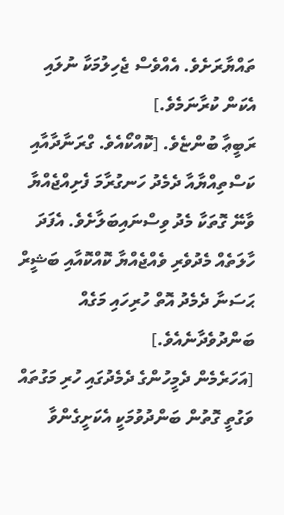ތައްޔާރަށެވެ. އެއްވެސް ޖެހިލުމަކާ ނުލައި އެކަން ކުރާނަމެވެ.]
ރަބީޢާ ބުންޏެވެ. [ކޮއްކޯއެވެ. ގްރަނާދާއާއި ކަސްތިއްޔާއާ ދެމެދު ހަނގުރާމަ ފެށިއްޖެއްޔާ ވާނޭ ގޮތަކާ މެދު ވިސްނައިބަލާށެވެ. އެފަދަ ހާލަތެއް މެދުވެރި ވެއްޖެއްޔާ ކޮއްކޮއާއި ބަޝީރް ޙަސަނާ ދެމެދު އޮތް ހުރިހައި މަގެއް ބަންދުވެދާނެއެވެ.]
[އަހަރެމެން ދެމީހުންގެ ދެމެދުގައި ހުރި މަގުތައް ވަގުތީ ގޮތުން ބަންދުވުމަކީ އެކަށީގެންވާ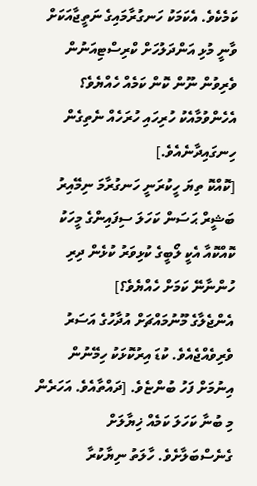ކަމެކެވެ. އެކަމަކު ހަނގުރާމައިގެ ނަތީޖާއަކަށް ވާނީ މުޅި އަންދަލުހަށް ކްރިސްޓިއަނުން ވެރިވުން ނޫން ކޮން ކަމެއް ހެއްޔެވެ؟ އެހެންވުމާއެކު ހުރިހައި ހުރަހެއް ނެތިގެން ހިނގައިދާނެއެވެ.]
[ކޮއްކޮ ތިޔަ ހީކުރަނީ ހަނގުރާމަ ނިމޭއިރު ބަޝީރް ޙަސަން ކަހަލަ ސިފައިންގެ މީހަކު ކޮއްކޮއާ އެކީ ލޯބީގެ ކުޅިވަރު ކުޅެން ދިރި ހުންނާނޭ ކަމަށް ހެއްޔެވެ؟]
އެންޖެލާގެ މޫނުމައްޗަށް އުދާހުގެ އަސަރު ވެރިވެއްޖެއެވެ. ކުޑަ އިރުކޮޅަކު ހިމޭނުން އިނުމަށް ފަހު ބުންޏެވެ. [ދައްތާއެވެ. އަހަރެން މި ބުނާ ކަހަލަ ކަމެއް ޚިޔާލަށް ގެނެސްބަލާށެވެ. ހާލަތު ނިޔާކުރާ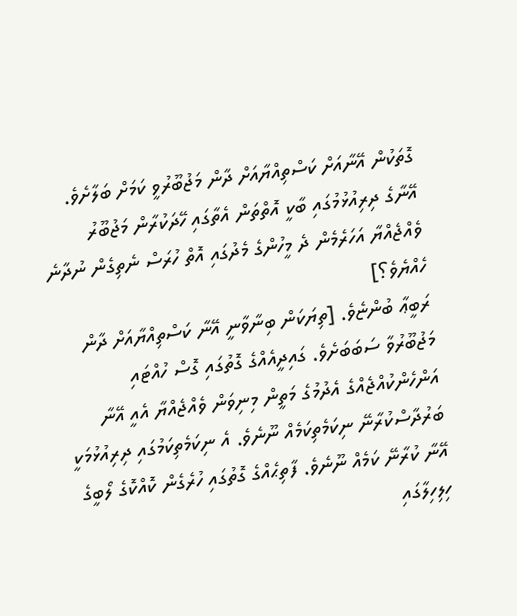ގޮތަކުން އޭނާއަށް ކަސްތިއްޔާއަށް ދާން މަޖުބޫރުވީ ކަމަށް ބަލާށެވެ. އޭނާގެ ދިރިއުޅުމުގައި ބާކީ އޮތްތަން އެތާގައި ހޭދަކުރާން މަޖުބޫރު ވެއްޖެއްޔާ އަހަރެމެން ދެ މީހުންގެ މެދުގައި އޮތް ހުރަސް ނެތިގެން ނުދާނެ ހެއްޔެވެ؟]
ރަބީޢާ ބުންޏެވެ. [ތިޔަކަން ބިނާވާނީ އޭނާ ކަސްތިއްޔާއަށް ދާން މަޖުބޫރުވާ ސަބަބަށެވެ. ގައިދީއެއްގެ ގޮތުގައި ގޮސް ހުއްޓައި އަންހެންކުއްޖެއްގެ އެދުމުގެ މަތީން މިނިވަން ވެއްޖެއްޔާ އެއީ އޭނާ ބަރުދާސްކުރާނޭ ނިކަމެތިކަމެއް ނޫނެވެ. އެ ނިކަމެތިކަމުގައި ދިރިއުޅުމަކީ އޭނާ ކުރާނޭ ކަމެއް ނޫނެވެ. ފާތިޙެއްގެ ގޮތުގައި ހުރެގެން ކޮއްކޮގެ ލޯބީގެ ހިލިހިލާގައި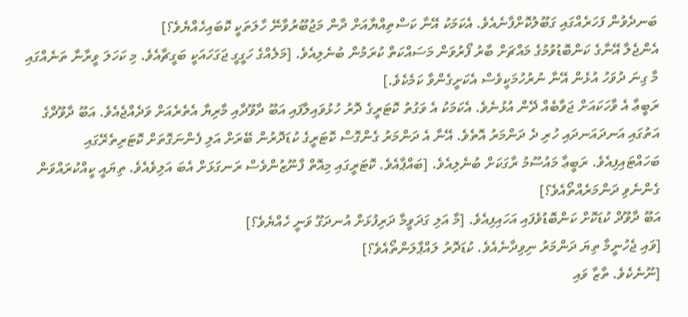ބަނދެވުން ފަހަރެއްގައި ގަބޫލުކޮށްފާނެއެވެ. އެކަމަކު އޭނާ ކަސްތިއްޔާއަށް ދާން މަޖުބޫރުވާނޭ ހާލަތަކީ ކޮބައިހެއްޔެވެ؟]
އެންޖެލާ އޭނާގެ ކަންބޮޑުވުމުގެ މައްޗަށް ބާރު ފޯރުވަން މަސައްކަތް ކުރަމުން ބުނެލިއެވެ. [މަލެއްގެ ހަގީގީ ޖަގަހައަކީ ބަގީޗާއެވެ. މި ކަހަލަ ވީރާނާ ތަނެއްގައި މާ ގިނަ ދުވަހު އުޅެން އޭނާ ނުރުހުމަކީވެސް އެކަށީގެންވާ ކަމެކެވެ.]
ރަބީޢާ އެ ވާހަކައަށް ޖަވާބެއް ދޭން އުޅުނެވެ. އެކަމަކު އެ ވަގުތު ކޮޓަރީގެ ދޮރު ހުޅުވައިލާފައި އަބޫ ދާވޫދާއި މާރިޔާ އެތެރެއަށް ވަދެއްޖެއެވެ. އަބޫ ދާވޫދްގެ އަތުގައި އަނދައަނދައި ހުރި ދެ ދަންމަރު އޮތެވެ. އޭނާ އެ ދަންމަރު ގެންގޮސް ކޮޓަރީގެ ކުޑަދޮރުން ބޭރަށް އަލި ފެންނަގޮތަށް ކޮޓަރިތެރޭގައި ބަހައްޓައިފިއެވެ. ރަބީޢާ މައުސޫމު ރާގަކަށް ބުނެލިއެވެ. [ބައްޕާއެވެ. ކޮޓަރީގައި މިއޮތް ފާނޫޒުންވެސް ރަނގަޅަށް އެބަ އަލިވެއެވެ. ތިޔައީ ކީއްކުރައްވަން ގެންނެވި ދަންމަރެއްތޯއެވެ؟]
އަބޫ ދާވޫދް ކުޑަކޮށް ކަންބޮޑުވެފައި އަހައިފިއެވެ. [މާ އަލި ގަދަވީމާ ދަރިފުޅަށް އުނދަގޫ ވަނީ ހެއްޔެވެ؟]
[ވައި ޖެހުނީމާ ތިޔަ ދަންމަރު ނިވިދާނެއެވެ. ކުޑަދޮރު ލައްޕާލަންތޯއެވެ؟]
[ނޫނެކެވެ. ތާޒާ ވައި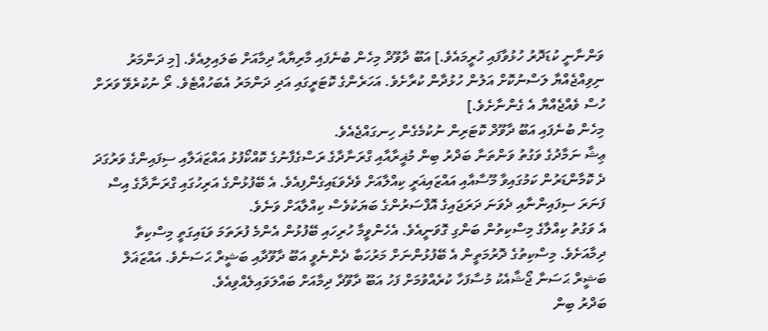ވަންނާނީ ކުޑަދޮރު ހުޅުވާފައި ހުރީމައެވެ.] އަބޫ ދާވޫދް މިހެން ބުނެފައި މާރިޔާއާ ދިމާއަށް ބަލައިލިއެވެ. [މި ދަންމަރު ނިވިއްޖެއްޔާ ލަސްނުކޮށް އަލުން ހުޅުދާން ކުރާށެވެ. އަހަރެންގެ ކޮޓަރީގައި އަދި ދަންމަރު އެބަހުއްޓެވެ. ރޯ ނުކުރެވޭ ވަރަށް ހުސް ވެއްޖެއްޔާ އެ ގެންނާށެވެ.]
މިހެން ބުނެފައި އަބޫ ދާވޫދް ކޮޓަރިން ނުކުމެގެން ހިނގައްޖެއެވެ.
ޢިޝާ ނަމާދުގެ ވަގުތު ވަންތަނާ ބަދްރު ބިން މުޣީރާއާއި ގްރަނާދާގެ ރަސްގެފާނުގެ ކޮއްކޯފުޅު އައްޒަޣަލާއި ސިފައިންގެ ވަރުގަދަ ދެ ކޮމާންޑަރުން ކަމުގައިވާ މޫސާއާއި އައްޒައިޣަރީ ކިއްލާއަށް ވެދެވަޑައިގެންފިއެވެ. އެ ބޭފުޅުންގެ އަރިހުގައި ގްރަނާދާގެ އިސް ފަނަރަ ސިފައިންނާއި ދެވަނަ ދަރަޖައިގެ އޮފްސަރުންގެ ބަޔަކުވެސް ކިއްލާއަށް ވަނެވެ.
އެ ވަގުތު ކިއްލާގެ މިސްކިތުން ބަންގި ގޮވަނީއެވެ. އެހެންވީމާ ހުރިހައި ބޭފުޅުން އެންމެ ފުރަތަމަ ވަޑައިގަތީ މިސްކިތާ ދިމާއަށެވެ. މިސްކިތުގެ ދޮރުމަތީން އެ ބޭފުޅުންނަށް މަރުހަބާ ދެންނެވީ އަބޫ ދާވޫދާއި ބަޝީރް ޙަސަނެވެ. އައްޒަޣަލް ބަޝީރް ޙަސަނާ ޖޯޝާއެކު މުސާފަހާ ކުރެއްވުމަށް ފަހު އަބޫ ދާވޫދާ ދިމާއަށް ބައްލަވައިލެއްވިއެވެ.
ބަދްރު ބިން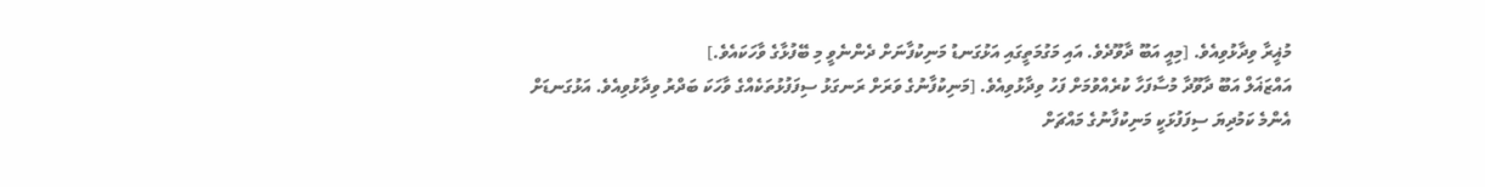މުޣީރާ ވިދާޅުވިއެވެ. [މިއީ އަބޫ ދާވޫދެވެ. އައި މަގުމަތީގައި އަޅުގަނޑު މަނިކުފާނަށް ދެންނެވީ މި ބޭފުޅާގެ ވާހަކައެވެ.]
އައްޒަޣަލް އަބޫ ދާވޫދާ މުސާފަހާ ކުރެއްވުމަށް ފަހު ވިދާޅުވިއެވެ. [މަނިކުފާނުގެ ވަރަށް ރަނގަޅު ސިފަފުޅުތަކެއްގެ ވާހަކަ ބަދްރު ވިދާޅުވިއެވެ. އަޅުގަނޑަށް އެންމެ ކަމުދިޔަ ސިފަފުޅަކީ މަނިކުފާނުގެ މައްޗަށް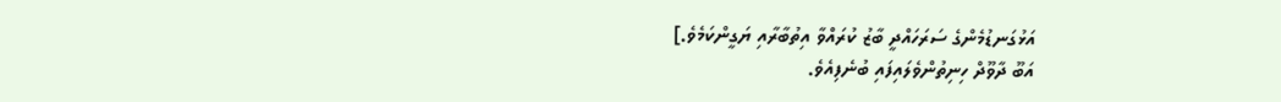އަޅުގަނޑުމެންގެ ސަރަހައްދީ ބާޒު ކުރައްވާ އިތުބާރާއި ޔަގީންކަމެވެ.]
އަބޫ ދާވޫދް ހިނިތުންވެލައިފައި ބުނެފިއެވެ.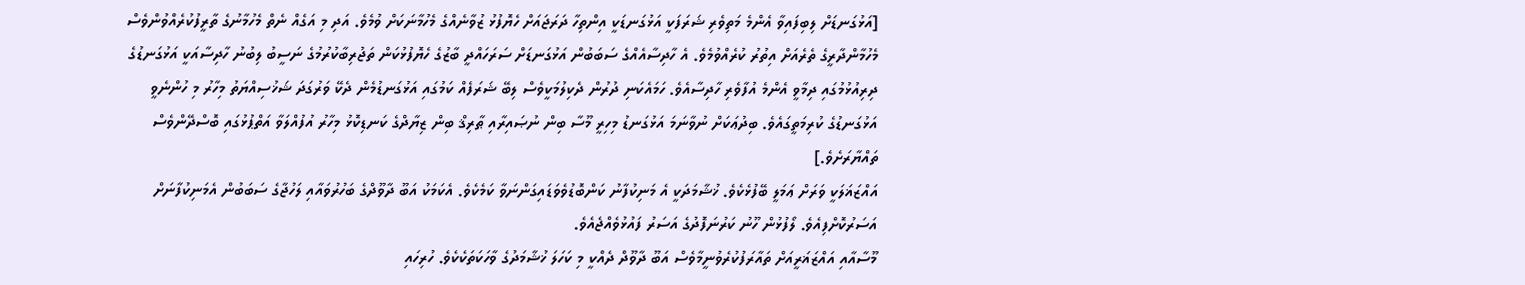[އަޅުގަނޑަށް ލިބިފައިވާ އެންމެ މަތިވެރި ޝަރަފަކީ އަޅުގަނޑަކީ އިންތިހާ ދަރަޖައަށް ހެޔޮފުޅު ޒުވާނެއްގެ މެހުމާނަކަށް ވުމެވެ. އަދި މި އަގެއް ނެތް މެހުމާނުގެ ތާރީފުކުރެއްވުންވެސް މެހުމާންދާރީގެ ތެރެއަށް އިތުރު ކުރެއްވުމެވެ. އެ ހާދިސާއެއްގެ ސަބަބުން އަޅުގަނޑަށް ސަރަހައްދީ ބާޒުގެ ހެޔޮފުޅުކަން ތަޖުރިބާކުރުމުގެ ނަސީބު ލިބުނު ހާދިސާއަކީ އަޅުގަނޑުގެ ދިރިއުޅުމުގައި ދިމާވީ އެންމެ އުފާވެރި ހާދިސާއެވެ. ހަމައެކަނި ދުރުން ދެކިލުމަކީވެސް ލިބޭ ޝަރަފެއް ކަމުގައި އަޅުގަނޑުމެން ދެކޭ ވަރުގަދަ ޝަޚުސިއްޔަތު މިހާރު މި ހުންނެވީ އަޅުގަނޑުގެ ކުރިމަތީގައެވެ. ބިދުޢަކަށް ނުވާނަމަ އަޅުގަނޑު މިހިރީ މޫސާ ބިން ނުޞައިރާއި ޠާރިޤް ބިން ޒިޔާދްގެ ކަނޑިކޮޅު މިހާރު އުފުއްލަވާ އަތްޕުޅުގައި ބޮސްދޭންވެސް ތައްޔާރަށެވެ.]
އައްޒަޣަލަކީ ވަރަށް ޢަމަލީ ބޭފުޅެކެވެ. ޚުޝާމަދަކީ އެ މަނިކުފާނު ކަންބޮޑުވެވަޑައިގަންނަވާ ކަމެކެވެ. އެކަމަކު އަބޫ ދާވޫދްގެ ބަހުރުވައާއި ލަހުޖާގެ ސަބަބުން އެމަނިކުފާނަށް އަސަރުކޮށްފިއެވެ. ލޯފުޅުން ހޫނު ކަރުނަފޮދުގެ އަސަރު ފައުޅުވެއްޖެއެވެ.
މޫސާއާއި އައްޒަޣަރީއަށް ތައާރަފުކުރެވުނީމާވެސް އަބޫ ދާވޫދް ދެއްކީ މި ކަހަލަ ޚުޝާމަދުގެ ވާހަކަތަކެކެވެ. ހުރިހައި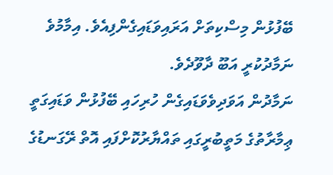ބޭފުޅުން މިސްކިތަށް އަރައިވަޑައިގެންފިއެވެ. އިމާމުވެ ނަމާދުކުރީ އަބޫ ދާވޫދެވެ.
ނަމާދުން އަވަދިވެވަޑައިގެން ހުރިހައި ބޭފުޅުން ވަޑައިގަތީ ޢިމާރާތުގެ މަތީބުރީގައި ތައްޔާރުކޮށްފައި އޮތް ރޭގަނޑުގެ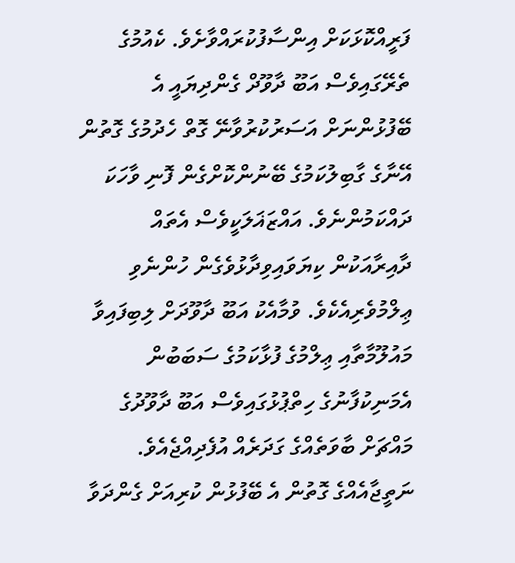ފަރީއްކޮޅަކަށް އިންސާފުކުރައްވާށެވެ. ކެއުމުގެ ތެރޭގައިވެސް އަބޫ ދާވޫދް ގެންދިޔައީ އެ ބޭފުޅުންނަށް އަސަރުކުރުވާނޭ ގޮތް ހެދުމުގެ ގޮތުން އޭނާގެ ގާބިލުކަމުގެ ބޭނުންކޮށްގެން ފޮނި ވާހަކަ ދައްކަމުންނެވެ. އައްޒަޣަލަކީވެސް އެތައް ދާއިރާއަކުން ކިޔަވައިވިދާޅުވެގެން ހުންނެވި ޢިލްމުވެރިއެކެވެ. ވުމާއެކު އަބޫ ދާވޫދަށް ލިބިފައިވާ މައުލޫމާތާއި ޢިލްމުގެ ފުޅާކަމުގެ ސަބަބުން އެމަނިކުފާނުގެ ހިތްޕުޅުގައިވެސް އަބޫ ދާވޫދުގެ މައްޗަށް ބާވަތެއްގެ ގަދަރެއް އުފެދިއްޖެއެވެ. ނަތީޖާއެއްގެ ގޮތުން އެ ބޭފުޅުން ކުރިއަށް ގެންދަވާ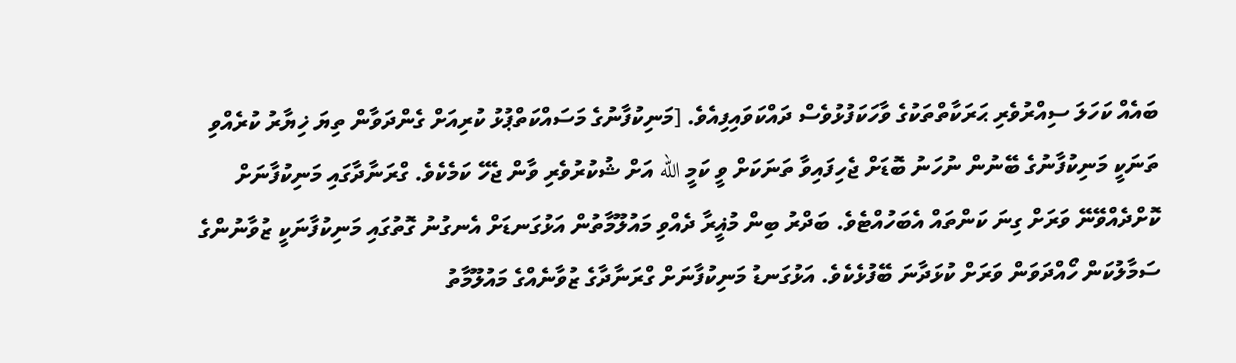ބައެއް ކަހަލަ ސިއްރުވެރި ޙަރަކާތްތަކުގެ ވާހަކަފުޅުވެސް ދައްކަވައިފިއެވެ. [މަނިކުފާނުގެ މަސައްކަތްޕުޅު ކުރިއަށް ގެންދަވާން ތިޔަ ޚިޔާރު ކުރެއްވި ތަނަކީ މަނިކުފާނުގެ ބޭނުން ނުހަނު ބޮޑަށް ޖެހިފައިވާ ތަނަކަށް ވީ ކަމީ الله އަށް ޝުކުރުވެރި ވާން ޖެހޭ ކަމެކެވެ. ގްރަނާދާގައި މަނިކުފާނަށް ކޮށްދެއްވޭނޭ ވަރަށް ގިނަ ކަންތައް އެބަހުއްޓެވެ. ބަދްރު ބިން މުޣީރާ ދެއްވި މައުލޫމާތުން އަޅުގަނޑަށް އެނގުނު ގޮތުގައި މަނިކުފާނަކީ ޒުވާނުންގެ ސަމާލުކަން ހޯއްދަވަން ވަރަށް ކުޅަދާނަ ބޭފުޅެކެވެ. އަޅުގަނޑު މަނިކުފާނަށް ގްރަނާދާގެ ޒުވާނެއްގެ މައުލޫމާތު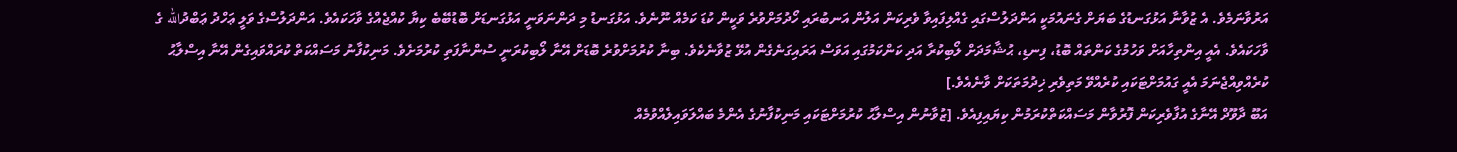އަރުވާނަމެވެ. އެ ޒުވާނާ އަޅުގަނޑުގެ ބަޔަށް ގެނައުމަކީ އަންދަލުސްގައި ގެއްލިފައިވާ ވެރިކަން އަލުން އަނބުރައި ހޯދުމަށްވުރެ ވަކީން ކުޑަ ކަމެއް ނޫނެވެ. އަޅުގަނޑު މި ދަންނަވަނީ އަޅުގަނޑަށް ބޮޑުބޭބެ ކިޔާ ކުއްޖެއްގެ ވާހަކައެވެ. އަންދަލުސްގެ ވަލީ ޢަހްދު ޢަބްދުالله ގެ ވާހަކައެވެ. އެއީ އިންތިހާއަށް ވަހުމުގެ ކަންތައް ބޮޑު، ފިނޑި، ޙުޝާމަދަށް ލޯބިކުރާ އަދި ކަންކަމުގައި އަވަސް އަރައިގަނެގެން އުޅޭ ޒުވާނެކެވެ. ބިނާ ކުރުމަށްވުރެ ބޮޑަށް އޭނާ ލޯބިކުރަނީ ސުންނާފަތި ކުރުމަށެވެ. މަނިކުފާނު މަސައްކަތް ކުރައްވައިގެން އޭނާ އިސްލާޙު ކުރެއްވިއްޖެނަމަ އެއީ ގައުމަށްޓަކައި ކުރެއްވޭ މަތިވެރި ޚިދުމަތަކަށް ވާނެއެވެ.]
އަބޫ ދާވޫދް އޭނާގެ އުފާވެރިކަން ފޮރުވާން މަސައްކަތްކުރަމުން ކިޔައިފިއެވެ. [ޒުވާނުން އިސްލާޙު ކުރުމަށްޓަކައި މަނިކުފާނުގެ އެންމެ ބައްލަވައިލެއްވުމެއް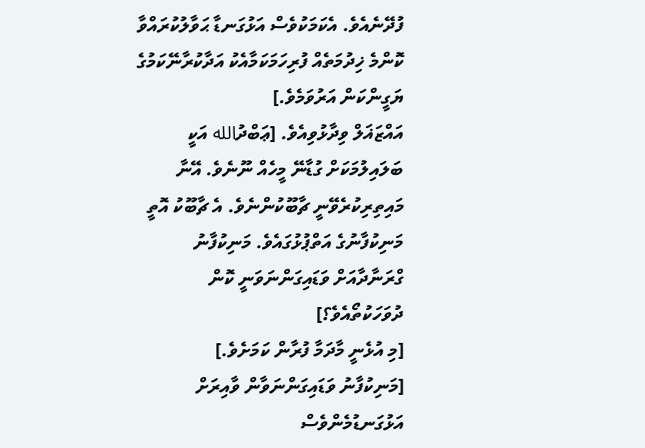ފުދޭނެއެވެ. އެކަމަކުވެސް އަޅުގަނޑާ ޙަވާލުކުރައްވާ ކޮންމެ ޚިދުމަތެއް ފުރިހަމަކަމާއެކު އަދާކުރާނޭކަމުގެ ޔަގީންކަން އަރުވަމެވެ.]
އައްޒަޣަލް ވިދާޅުވިއެވެ. [ޢަބްދުالله އަކީ ބަލައިލުމަކަށް ގުޑާނޭ މީހެއް ނޫނެވެ. އޭނާ މައިތިރިކުރެވޭނީ ޗާބޫކުންނެވެ. އެ ޗާބޫކު އޮތީ މަނިކުފާނުގެ އަތްޕުޅުގައެވެ. މަނިކުފާނު ގްރަނާދާއަށް ވަޑައިގަންނަވަނީ ކޮން ދުވަހަކުތޯއެވެ؟]
[މި އުޅެނީ މާދަމާ ފުރާން ކަމަށެވެ.]
[މަނިކުފާނު ވަޑައިގަންނަވާން ވާއިރަށް އަޅުގަނޑުމެންވެސް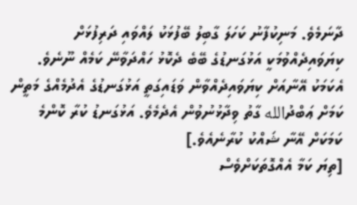ދާނަމެވެ. މަނިކުފާނު ކަހަލަ ގާބިލު ބޭފުޅަކު ލައްވައި ދަރިފުޅަށް ކިޔަވައިދެއްވުމަކީ އަޅުގަނޑުގެ ބޭބެ ދެކޮޅު ހައްދަވާނޭ ކަމެއް ނޫނެވެ. އެކަމަކު އޭނާއަށް ކިޔަވައިދެއްވާން ވަޑައިގަތީ އަޅުގަނޑުގެ އެދުމެއްގެ މަތީން ކަމަށް ޢަބްދުالله ގާތު ވިދާޅުނުވުން އެދެމެވެ. އަޅުގަނޑު ކުރާ ކޮންމެ ކަމަކަށް އޭނާ ޝައްކު ކުރާނެއެވެ.]
[ތިޔަ ކަމާ އެއްގޮތަކަށްވެސް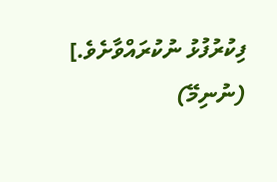ފިކުރުފުޅު ނުކުރައްވާށެވެ.]
(ނުނިމޭ)